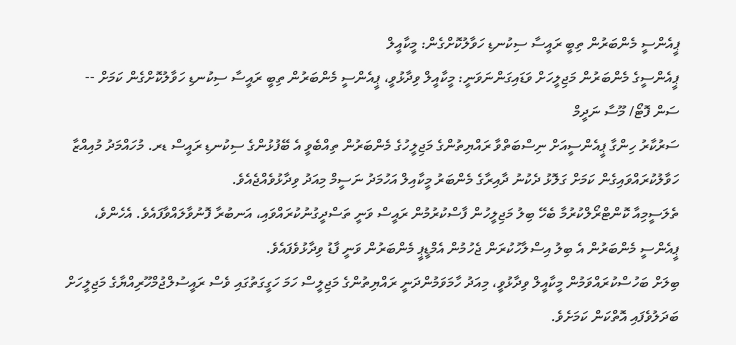ޕީއެންސީ މެންބަރުން ތިބީ ރައީސާ ސިކުނޑި ހަވާލުކޮށްގެން: މީކާއީލް
ޕީއެންސީގެ މެންބަރުން މަޖިލީހަށް ވަޑައިގަންނަވަނީ: މީކާއީލް ވިދާޅުވީ، ޕީއެންސީ މެންބަރުން ތިބީ ރައީސާ ސިކުނޑި ހަވާލުކޮށްގެން ކަމަށް -- ސަން ފޮޓޯ/ މޫސާ ނަދީމް
ސަރުކާރު ހިންގާ ޕީއެންސީއަށް ނިސްބަތްވާ ރައްޔިތުންގެ މަޖިލީހުގެ މެންބަރުން ތިއްބެވީ އެ ބޭފުޅުންގެ ސިކުނޑި ރައީސް ޑރ. މުހައްމަދު މުއިއްޒާ ހަވާލުކުރައްވައިގެން ކަމަށް ގަލޮޅު ދެކުނު ދާއިރާގެ މެންބަރު މީކާއިލް އަހުމަދު ނަސީމް މިއަދު ވިދާޅުވެއްޖެއެވެ.
ތެލަސީމިއާ ކޮންޓްރޯލްކުރުމާ ބެހޭ ބިލު މަޖިލީހުން ފާސްކުރުމުން ރައީސް ވަނީ ތަސްދީގުނުކުރައްވައި، އަނބުރާ ފޮނުވާލައްވާފައެވެ. އެހެންވެ، ޕީއެންސީ މެންބަރުން އެ ބިލު އިސްލާހުކުރަން ޖެހުމުން އެމްޑީޕީ މެންބަރުން ވަނީ ފާޑު ވިދާޅުވެފައެވެ.
ބިލަށް ބަހުސްކުރައްވަމުން މީކާއީލް ވިދާޅުވީ، މިއަދު ހާމަވަމުންދަނީ ރައްޔިތުންގެ މަޖިލީސް ހަމަ ހަގީގަތުގައި ވެސް ރައީސުލްޖުމްހޫރިއްޔާގެ މަޖިލީހަށް ބަދަލުވެފައި އޮތްކަން ކަމަށެވެ.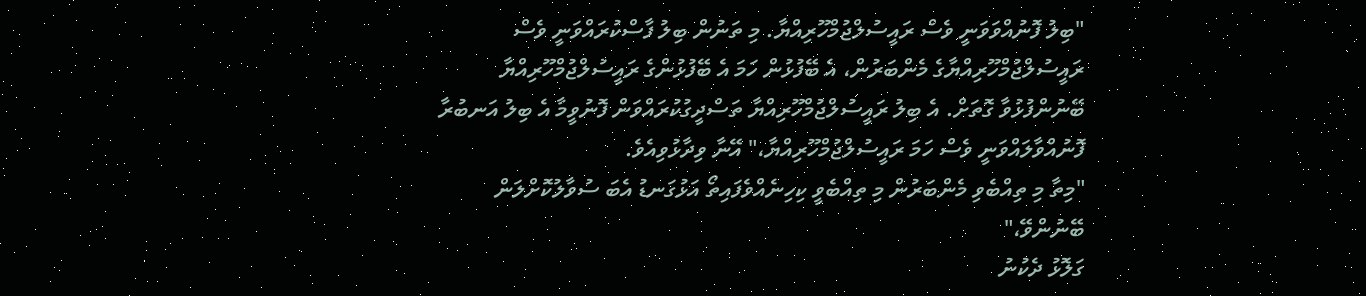"ބިލު ފޮނުއްވަވަނީ ވެސް ރައީސުލްޖުމްހޫރިއްޔާ. މި ތަނުން ބިލު ފާސްކުރައްވަނީ ވެސް ރައީސުލްޖުމްހޫރިއްޔާގެ މެންބަރުން، އެ ބޭފުޅުން ހަމަ އެ ބޭފުޅުންގެ ރައީސުލްޖުމްހޫރިއްޔާ ބޭނުންފުޅުވާ ގޮތަށް. އެ ބިލު ރައީސުލްޖުމްހޫރިއްޔާ ތަސްދީގުކުރައްވަން ފޮނުވީމާ އެ ބިލު އަނބުރާ ފޮނުއްވާލައްވަނީ ވެސް ހަމަ ރައީސުލްޖުމްހޫރިއްޔާ،" އޭނާ ވިދާޅުވިއެވެ.
"މިތާ މި ތިއްބެވި މެންބަރުން މި ތިއްބެވީ ކިހިނެއްވެފައިތޯ އަޅުގަނޑު އެބަ ސުވާލުކޮށްލަން ބޭނުންވޭ،"
ގަލޮޅު ދެކުނު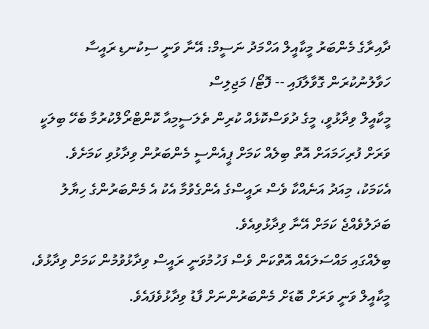ދާއިރާގެ މެންބަރު މީކާއީލް އަހްމަދު ނަސީމް: އޭނާ ވަނީ ސިކުނޑި ރައީސާ ހަވާލުނުކުރަން ގޮވާލާފައި -- ފޮޓޯ/ މަޖިލިސް
މީކާއީލް ވިދާޅުވީ، މީގެ ދުވަސްކޮޅެއް ކުރިން ތެލަސީމިއާ ކޮންޓްރޯލްކުރުމާ ބެހޭ ބިލަކީ ވަރަށް ފުރިހަމައަށް އޮތް ބިލެއް ކަމަށް ޕީއެންސީ މެންބަރުން ވިދާޅުވި ކަމަށެވެ. އެކަމަކު، މިއަދު އަނެއްކާ ވެސް ރައީސްގެ އެންގެވުމާ އެކު އެ މެންބަރުންގެ ހިޔާލު ބަދަލުވެއްޖެ ކަމަށް އޭނާ ވިދާޅުވިއެވެ.
ބިލެއްގައި މައްސަލައެއް އޮތްކަން ވެސް ފަހުމުވަނީ ރައީސް ވިދާޅުވުމުން ކަމަށް ވިދާޅުވެ، މީކާއީލް ވަނީ ވަރަށް ބޮޑަށް މެންބަރުންނަށް ފާޑު ވިދާޅުވެފައެވެ.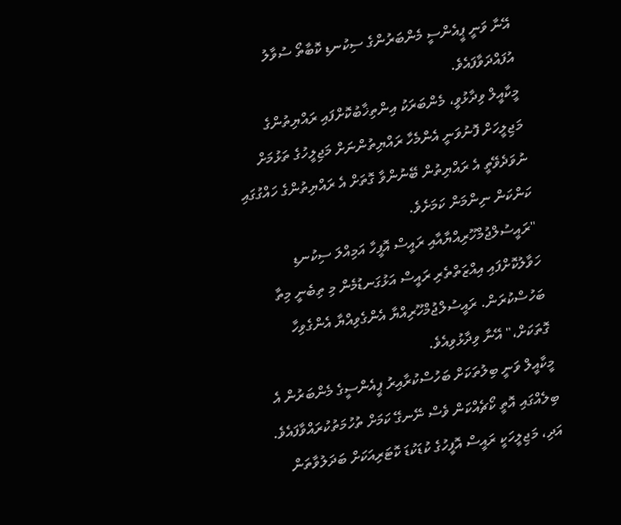އޭނާ ވަނީ ޕީއެންސީ މެންބަރުންގެ ސިކުނޑި ކޮބާތޯ ސުވާލު އުފައްދަވާފައެވެ.
މީކާއީލް ވިދާޅުވީ، މެންބަރަކު އިންތިޚާބުކޮށްފައި ރައްޔިތުންގެ މަޖިލީހަށް ފޮނުވަނީ އެންމެހާ ރައްޔިތުންނަށް މަޖިލީހުގެ ތަޅުމަށް ނުވަދެވޭތީ އެ ރައްޔިތުން ބޭނުންވާ ގޮތަށް އެ ރައްޔިތުންގެ ހައްގުގައި ކަންކަން ނިންމަން ކަމަށެވެ.
"ރައީސުލްޖުމްހޫރިއްޔާއާއި ރައީސް އޮފީހާ އަމިއްލަ ސިކުނޑި ހަވާލުކޮށްފައި އިއްޒަތްތެރި ރައީސް އަޅުގަނޑުމެން މި ތިބެނީ މިތާ ބަހުސްކުރަން. ރައީސުލްޖުމްހޫރިއްޔާ އެންގެވިއްޔާ އެންގެވިހާ ގޮތަކަށް،" އޭނާ ވިދާޅުވިއެވެ.
މީކާއީލް ވަނީ ބިލުތަކަށް ބަހުސްކުރާއިރު ޕީއެންސީގެ މެންބަރުން އެ ބިލެއްގައި އޮތީ ކޯޗެއްކަން ވެސް ނޭނގޭ ކަމަށް ތުހުމަތުކުރައްވާފައެވެ. އަދި، މަޖިލީހަކީ ރައީސް އޮފީހުގެ ކުޑަކުޑަ ކޮޓަރިއަކަށް ބަދަލުވާތަން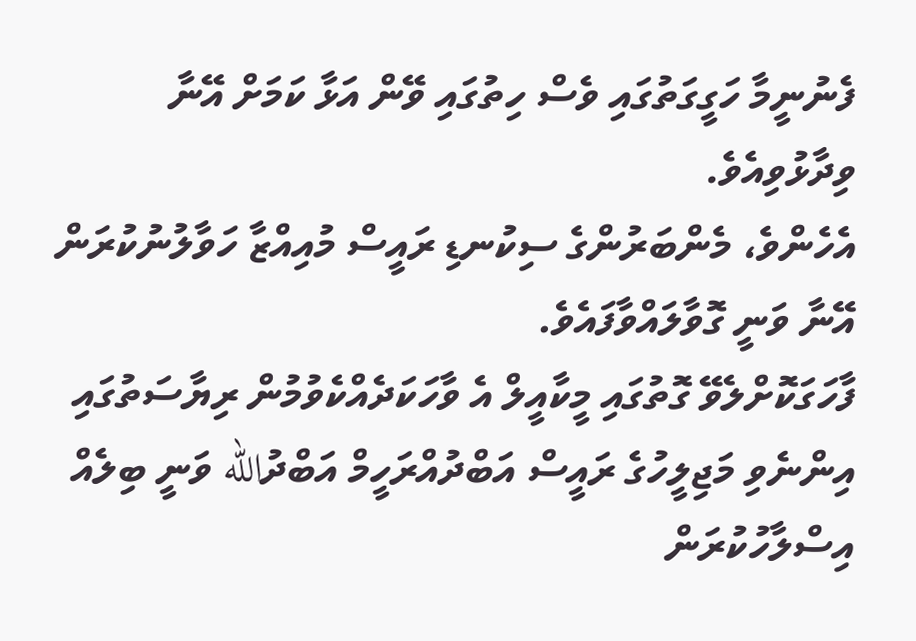ފެނުނީމާ ހަގީގަތުގައި ވެސް ހިތުގައި ވޭން އަޅާ ކަމަށް އޭނާ ވިދާޅުވިއެވެ.
އެހެންވެ، މެންބަރުންގެ ސިކުނޑި ރައީސް މުއިއްޒާ ހަވާލުނުކުރަން އޭނާ ވަނީ ގޮވާލައްވާފައެވެ.
ފާހަގަކޮށްލެވޭ ގޮތުގައި މީކާއީލް އެ ވާހަކަދެއްކެވުމުން ރިޔާސަތުގައި އިންނެވި މަޖިލީހުގެ ރައީސް އަބްދުއްރަހީމް އަބްދުالله ވަނީ ބިލެއް އިސްލާހުކުރަން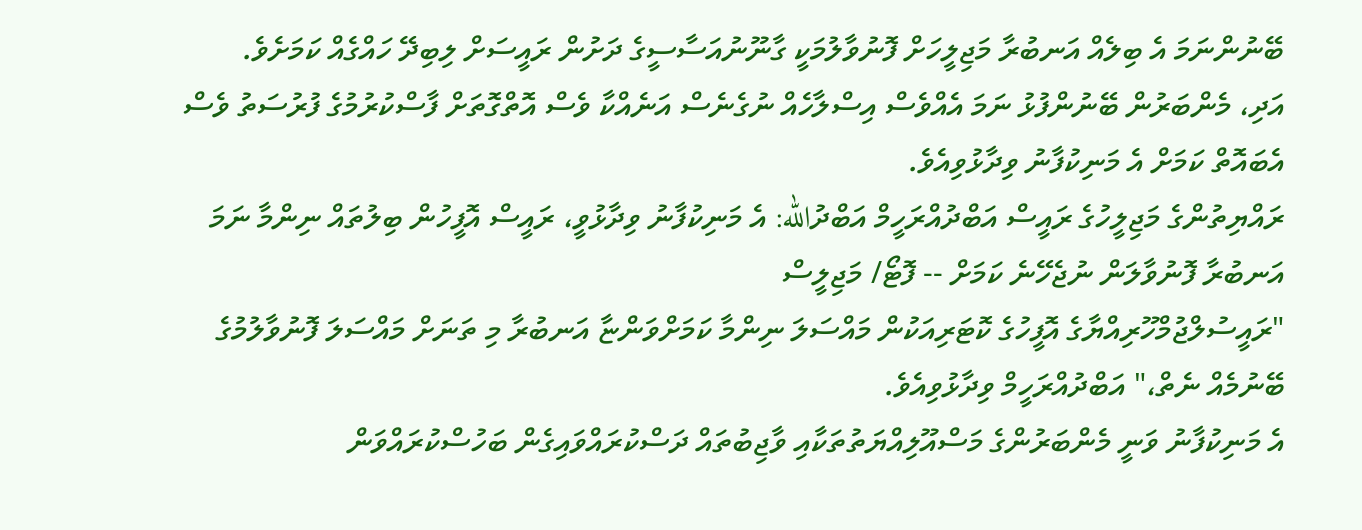ބޭނުންނަމަ އެ ބިލެއް އަނބުރާ މަޖިލީހަށް ފޮނުވާލުމަކީ ގާނޫނުއަސާސީގެ ދަށުން ރައީސަށް ލިބިދޭ ހައްގެއް ކަމަށެވެ.
އަދި، މެންބަރުން ބޭނުންފުޅު ނަމަ އެއްވެސް އިސްލާހެއް ނުގެނެސް އަނެއްކާ ވެސް އޮތްގޮތަށް ފާސްކުރުމުގެ ފުރުސަތު ވެސް އެބައޮތް ކަމަށް އެ މަނިކުފާނު ވިދާޅުވިއެވެ.
ރައްޔިތުންގެ މަޖިލީހުގެ ރައީސް އަބްދުއްރަހީމް އަބްދުالله: އެ މަނިކުފާނު ވިދާޅުވީ، ރައީސް އޮފީހުން ބިލުތައް ނިންމާ ނަމަ އަނބުރާ ފޮނުވާލަން ނުޖެހޭނެ ކަމަށް -- ފޮޓޯ/ މަޖިލީސް
"ރައީސުލްޖުމްހޫރިއްޔާގެ އޮފީހުގެ ކޮޓަރިއަކުން މައްސަލަ ނިންމާ ކަމަށްވަންޏާ އަނބުރާ މި ތަނަށް މައްސަލަ ފޮނުވާލުމުގެ ބޭނުމެއް ނެތް،" އަބްދުއްރަހީމް ވިދާޅުވިއެވެ.
އެ މަނިކުފާނު ވަނީ މެންބަރުންގެ މަސްއޫލިއްޔަތުތަކާއި ވާޖިބުތައް ދަސްކުރައްވައިގެން ބަހުސްކުރައްވަން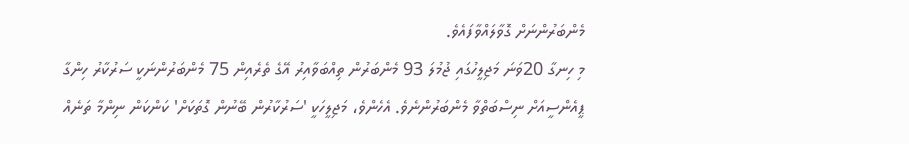މެންބަރުންނަށް ގޮވާލައްވާފައެވެ.
މި ހިނގާ 20ވަނަ މަޖިލީހުގައި ޖުމުލަ 93 މެންބަރުން ތިއްބަވާއިރު އޭގެ ތެރެއިން 75 މެންބަރުންނަކީ ސަރުކާރު ހިންގާ ޕީއެންސީއަށް ނިސްބަތްވާ މެންބަރުންނެވެ. އެހެންވެ، މަޖިލީހަކީ 'ސަރުކާރުން ބޭނުން ގޮތަކަށް' ކަންކަން ނިންމާ ތަނެއް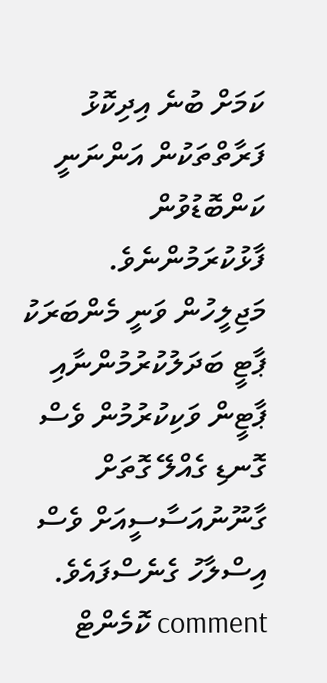ކަމަށް ބުނެ އިދިކޮޅު ފަރާތްތަކުން އަންނަނީ ކަންބޮޑުވުން ފާޅުކުރަމުންނެވެ.
މަޖިލީހުން ވަނީ މެންބަރަކު ޕާޓީ ބަދަލުކުރުމުންނާއި ޕާޓީން ވަކިކުރުމުން ވެސް ގޮނޑި ގެއްލޭ ގޮތަށް ގާނޫނުއަސާސީއަށް ވެސް އިސްލާހު ގެނެސްފައެވެ.
comment ކޮމެންޓް